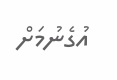އުގެނުމަށް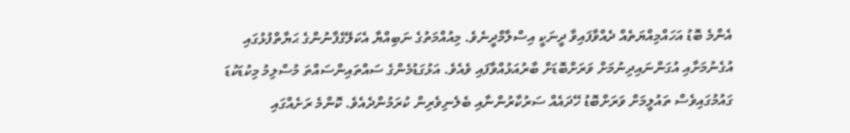އެންމެ ބޮޑު އަހައްމިއްޔަތެއް ދެއްވާފައިވާ ދީނަކީ އިސްލާމްދީނެވެ. މިއުއްމަތުގެ ނަބިއްޔާ އެކަލޭގެފާނުންގެ ޙަޔާތްފުޅުގައި އުގެނުމަށާއި އުގަންނައިދިނުމަށް ވަރަށްބޮޑަށް ބާރުއަޅުއްވާފައި ވެއެވެ. އަޅުގަޑުމެންގެ ސައްތައިންސައްތަ މުސްލިމު މިކުޑަކުޑަ ގައުމުގައިވެސް ތައުލީމަށް ވަރަށްބޮޑު ހޭދައެއް ސަރުކާރުންނާއި ބެލެނިވެރިން ކުރަމުންދެއެވެ. ކޮންމެ ރަށެއްގައި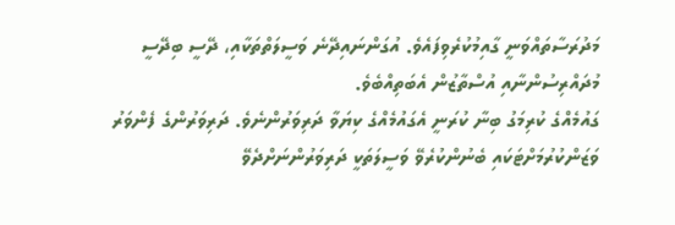މަދުރަސާތައްވަނީ ގާއިމުކުރެވިފައެވެ. އުގަންނައިދޭނެ ވަސީލަތްތަކާއި، ދޭސީ ބިދޭސީ މުދައްރިސުންނާއި އުސްތާޒުން އެބަތިއްބެވެ.
ގައުމެއްގެ ކުރިމަގު ބިނާ ކުރަނީ އެގައުމެއްގެ ކިޔަވާ ދަރިވަރުންނެވެ. ދަރިވަރުންގެ ފެންވަރު ވަޒަންކުރުމަށްޓަކައި ބެނުންކުރެވޭ ވަސީލަތަކީ ދަރިވަރުންނަށްދެވޭ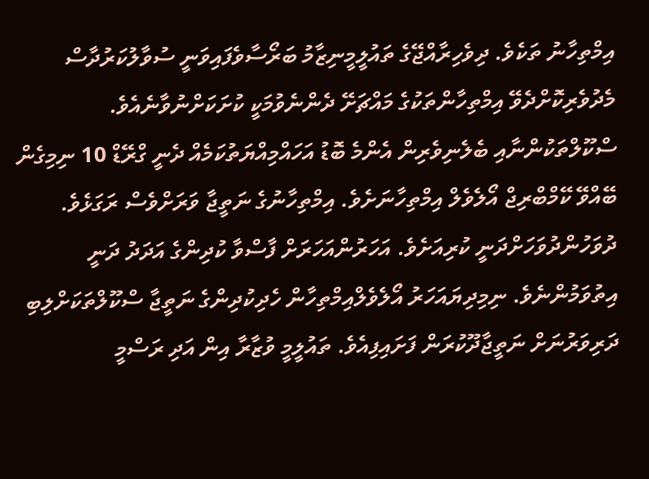އިމްތިހާނު ތަކެވެ. ދިވެހިރާއްޖޭގެ ތައުލީމީނިޒާމު ބަރޯސާވެފައިވަނީ ސުވާލުކަރުދާސް މެދުވެރިކޮށްދެވޭ އިމްތިހާންތަކުގެ މައްޗަށޭ ދެންނެވުމަކީ ކުށަކަށްނުވާނެއެވެ.
ސްކޫލްތަކުންނާއި ބެލެނިވެރިން އެންމެ ބޮޑު އަހައްމިއްޔަތުކަމެއް ދެނީ ގްރޭޑް 10 ނިމިގެން ބޭއްވޭ ކޭމްބްރިޖް އޯލެވެލް އިމްތިހާނަށެވެ. އިމްތިހާނުގެ ނަތީޖާ ވަރަށްވެސް ރަގަޅެވެ. ދުވަހުންދުވަހަށްދަނީ ކުރިއަށެވެ. އަހަރުންއަހަރަށް ފާސްވާ ކުދިންގެ އަދަދު ދަނީ އިތުވަމުންނެވެ. ނިމިދިޔައަހަރު އޯލެވެލްއިމްތިހާން ހެދިކުދިންގެ ނަތީޖާ ސްކޫލްތަކަށްލިބި ދަރިވަރުނަށް ނަތީޖާދޫކުރަން ފަށައިފިއެވެ. ތައުލީމީ ވުޒާރާ އިން އަދި ރަސްމީ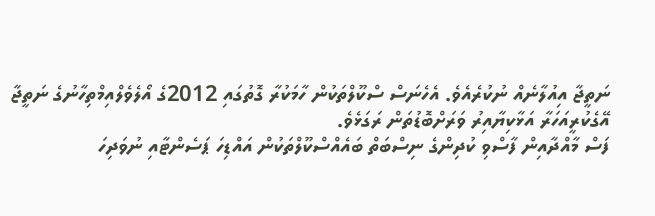ނަތީޖާ އިއުލާނެއް ނުކުރެއެވެ. އެހެނަސް ސްކޫލްތަކުން ހާމަކުރާ ގޮތުގައި 2012ގެ އޯލެވެލްއިމްތިހާނުގެ ނަތީޖާ އޭގެކުރީއަހަރާ އަޅާކިޔާއިރު ވަރަށްބޮޑުތަން ރަގަޅެވެ.
ފަސް މާއްދާއިން ފާސްވި ކުދިންގެ ނިސްބަތް ބައެއްސްކޫލްތަކުން އައްޑިހަ ޕަސެންޓާއި ނުވަދިހަ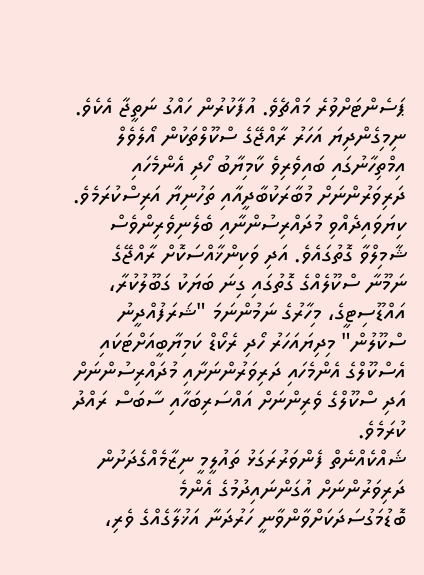ޕަސެންޓަށްވުރެ މައްޗެވެ. އުފާކުރުން ހައްގު ނަތީޖާ އެކެވެ. ނިމިގެންދިޔަ އަހަރު ރާއްޖޭގެ ސްކޫލްތަކުން އޯލެވެލް އިމްތިހާނުގައި ބައިވެރިވެ ކާމިޔާބު ހޯދި އެންމެހައި ދަރިވަރުންނަށް މުބާރަކުބާދީއާއި ތަހުނިޔާ އަރިސްކުރަމެވެ.
ކިޔަވައިދެއްވި މުދައްރިސުންނާއި ބެލެނިވެރިންވެސް ޝާމިލްވާ ގޮތުގައެވެ. އަދި ވަކިންޚާއްސަކޮށް ރާއްޖޭގެ ނަމޫނާ ސްކޫލެއްގެ ގޮތުގައި ގިނަ ބަޔަކު ގަބޫލުކުރާ، އައްޑޫސިޓީގެ، މިހާރުގެ ނަމުންނަމަ "ޝަރަފުއްދީނު ސްކޫލުން" މިދިޔައަހަރު ހޯދި ރެކޯޑް ކަމިޔާބީއަށްޓަކައި އެސްކޫލްގެ އެންމެހައި ދަރިވަރުންނަށާއި މުދައްރިސުންނަށް އަދި ސްކޫލްގެ ވެރިންނަށް އައްސަރިބަހާއި ސާބަސް ރައްދު ކުރަމެވެ.
ޝައްކެއްނެތް ފެންވަރުރަގަޅު ތައުލީމީ ނިޒާމެއްގެދަށުން ދަރިވަރުންނަށް އުގަންނައިދުމުގެ އެންމެ ބޮޑުމަގުސަދަކަށްވާންވާނީ ހަރުދަނާ އަޚުލާގެއްގެ ވެރި،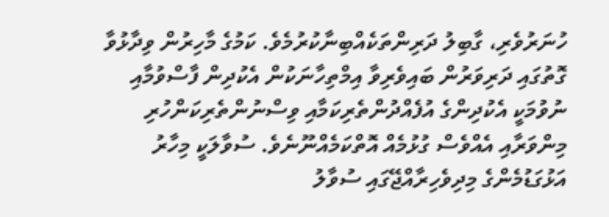ހުނަރުވެރި، ގާބިލު ދަރިންތަކެއްބިނާކުރުމެވެ. ކަމުގެ މާހިރުން ވިދާޅުވާ ގޮތުގައި ދަރިވަރުން ބައިވެރިވާ އިމްތިހާނަކުން އެކުދިން ފާސްވުމާއި ނުވުމަކީ އެކުދިންގެ އުފެއްދުންތެރިކަމާއި ވިސްނުންތެރިކަންހުރި މިންވަރާއި އެއްވެސް ގުޅުމެއް އޮތްކަމެއްނޫނެވެ. ސުވާލަކީ މިހާރު އަޅުގަޑުމެންގެ މިދިވެހިރާއްޖޭގައި ސުވާލު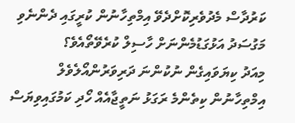ކަރުދާސް މެދުވެރިކޮށްދެވޭ އިމްތިހާނުން ކުރީގައި ދެންނެވި މަގުސަދު އަޅުގަޑުމެންނަށް ހާސިލް ކުރެވޭތޯއެވެ؟
މިއަދު ކިޔަވައިގެން ނުކުންނަ ދަރިވަރުންއޯލެވެލް އިމްތިހާނުން ކިތެންމެ ރަގަޅު ނަތީޖާއެއް ހޯދި ކަމުގައިވިޔަސް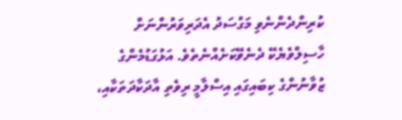ކުރިންދެންނެވި މަގުސަދު އެދަރިވަރުންނަށް ހާސިލްވެޔެކޭ ދެނެވޭކަށެއްނެތެވެ. އަޅުގަޑުމެންގެ ޒުވާނުންގެ ކިބައިގައި އިސްލާމީ ރިވެތި އާދަކާދަތަކާއި،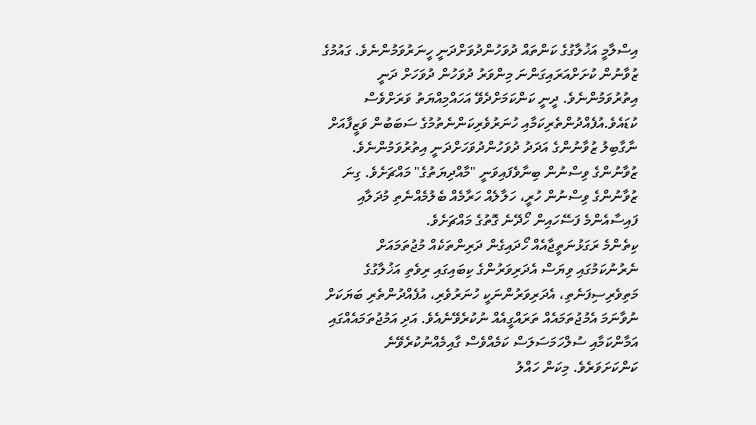އިސްލާމީ އަޚުލާގުގެ ކަންތައް ދުވަހުންދުވަށްދަނީ ހީނަރުވަމުންނެވެ. ގައުމުގެ ޒުވާނުން ކުށަށްއަރައިގަންނަ މިންވަރު ދުވަހުން ދުވަހަށް ދަނީ އިތުރުވަމުންނެވެ. ދީނީ ކަންކަމަށްދެވޭ އަހައްމިއްޔަތު ވަރަށްވެސް ކުޑައެވެ.އުފެއްދުންތެރިކަމާއި ހުނަރުވެރިކަންނެތުމުގެ ސަބަބުން ވަޒީފާއަށް ނާގާބިލު ޒުވާނުންގެ އަދަދު ދުވަހުންދުވަހަށްދަނީ އިތުރުވަމުންނެވެ. ޒުވާނުންގެ ވިސްނުން ބިނާވެފައިވަނީ "މާއްދިޔަތުގެ" މައްޗަށެވެ. ގިނަ ޒުވާނުންގެ ވިސްނުން ހުރީ، ހަލާލެއް ހަރާމެއް ބެލުމެއްނެތި މުދަލާއި ފައިސާއެންމެ ފަސޭހައިން ހޯދޭނެ ގޮތުގެ މައްޗަށެވެ.
ކިތެންމެ ރަގަޅުނަތީޖާއެއް ހޯދައިގެން ދަރިންތަކެއް މުޖުތަމައަށް ނެރުނުކަމުގައި ވިޔަސް އެދަރިވަރުންގެ ކިބައިގައި ރިވެތި އަޚުލާގުގެ މަތިވެރިސިފަނެތި، އެދަރިވަރުންނަކީ ހުނަރުވެރި، އުފެއްދުންތެރި ބަޔަކަށް ނުވާނަމަ އެމުޖުތަމައެއް ތަރައްގީއެއް ނުކުރެވޭނެއެވެ. އަދި އަމުޖުތަމައެއްގައި އަމާންކަމާއި ސުލްހަމަސަލަސް ކަމެއްވެސް ގާއިމެއްނުކުރެވޭނެ ކަންކަށަވަރެވެ. މިކަން ހައްލު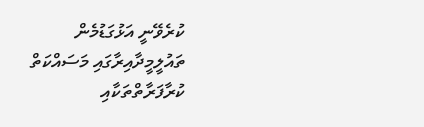ކުރެވޭނީ އަޅުގަޑުމެން ތައުލީމީދާއިރާގައި މަސައްކަތް ކުރާފަރާތްތަކާއި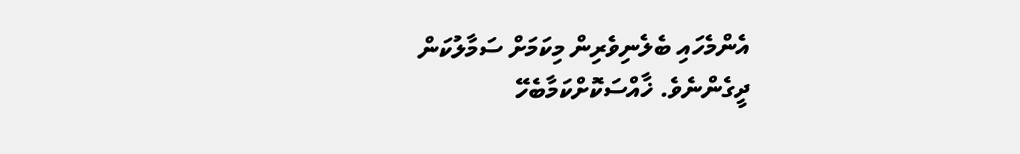އެންމެހައި ބެލެނިވެރިން މިކަމަށް ސަމާލުކަން ދީގެންނެވެ. ޚާއްސަކޮށްކަމާބެހޭ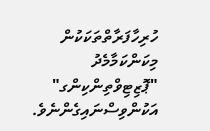ހުރިހާފަރާތްތަކަކުން މިކަންކަމާމެދު "ޕޮޒިޓިވްތިންކިންގ" އަކުންވިސްނައިގެންނެވެ.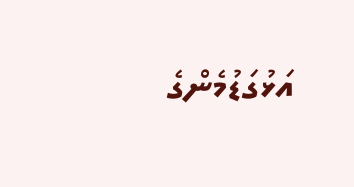އަޅުގަޑުމެންގެ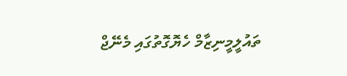ތައުލީމީނިޒާމް ހެޔޮގޮތުގައި މެނޭޖް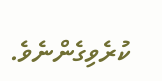ކުރެވިގެންނެވެ.